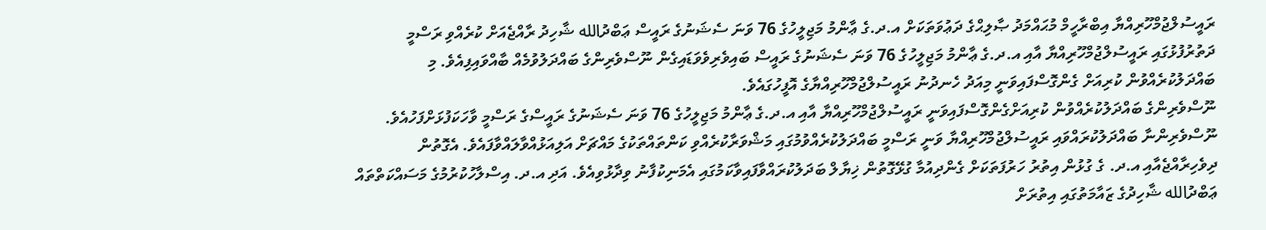ރައީސުލްޖުމްހޫރިއްޔާ އިބްރާހީމް މުޙައްމަދު ޞާލިޙްގެ ދަޢުވަތަކަށް އ.ދ.ގެ ޢާންމު މަޖިލީހުގެ 76 ވަނަ ސެޝަނުގެ ރައީސް ޢަބްދުالله ޝާހިދު ރާއްޖެއަށް ކުރެއްވި ރަސްމީ ދަތުރުފުޅުގައި ރައީސުލްޖުމްހޫރިއްޔާ އާއި އ.ދ.ގެ ޢާންމު މަޖިލީހުގެ 76 ވަނަ ސެޝަނުގެ ރައީސް ބައިވެރިވެވަޑައިގެން ނޫސްވެރިންގެ ބައްދަލުވުމެއް ބާއްވައިފިއެވެ. މި ބައްދަލުކުރެއްވުން ކުރިއަށް ގެންގޮސްފައިވަނީ މިއަދު ހެނދުނު ރައީސުލްޖުމްހޫރިއްޔާގެ އޮފީހުގައެވެ.
ނޫސްވެރިންގެ ބައްދަލުކުރެއްވުން ކުރިއަށްގެންގޮސްފައިވަނީ ރައީސުލްޖުމްހޫރިއްޔާ އާއި އ.ދ.ގެ ޢާންމު މަޖިލީހުގެ 76 ވަނަ ސެޝަނުގެ ރައީސްގެ ރަސްމީ ވާހަކަފުޅަށްފަހުއެވެ.
ނޫސްވެރިންނާ ބައްދަލުކުރައްވައި ރައީސުލްޖުމްހޫރިއްޔާ ވަނީ ރަސްމީ ބައްދަލުކުރެއްވުމުގައި މަޝްވަރާކުރެއްވި ކަންތައްތަކުގެ މައްޗަށް އަލިއަޅުއްވާލައްވާފައެވެ. އެގޮތުން ދިވެހިރާއްޖެއާއި އ.ދ. ގެ ގުޅުން އިތުރު ހަރުފަތަކަށް ގެންދިއުމާ ގުޅޭގޮތުން ޚިޔާލް ބަދަލުކުރައްވާފައިވާކަމުގައި އެމަނިކުފާނު ވިދާޅުވިއެވެ. އަދި އ.ދ. އިސްލާހުކުރުމުގެ މަސައްކަތްތައް ޢަބްދުالله ޝާހިދުގެ ޒައާމަތުގައި އިތުރަށް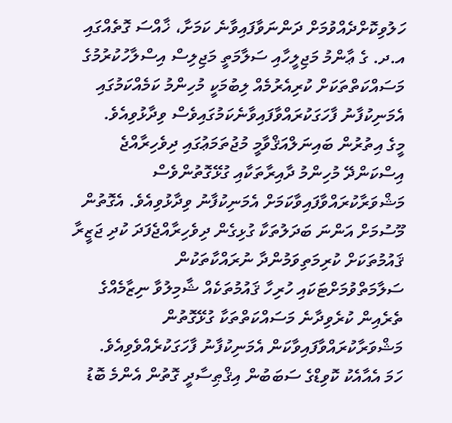ހަލުވިކޮށްދެއްވުމަށް ދަންނަވާފައިވާނެ ކަމަށާ، ޚާއްސަ ގޮތެއްގައި އ.ދ. ގެ ޢާންމު މަޖިލީހާއި ސަލާމަތީ މަޖިލިސް އިސްލާހުކުރުމުގެ މަސައްކަތްތަކަށް ކުރިއެރުމެއް ލިބުމަކީ މުހިންމު ކަމެއްކަމުގައި އެމަނިކުފާނު ފާހަގަކުރައްވާފައިވާނެކަމުގައިވެސް ވިދާޅުވިއެވެ.
މީގެ އިތުރުން ބައިނަލްއަޤްވާމީ މުޖުތަމަޢުގައި ދިވެހިރާއްޖެ އިސްކަންދޭ މުހިންމު ދާއިރާތަކާއި ގުޅޭގޮތުންވެސް މަޝްވަރާކުރައްވާފައިވާކަމަށް އެމަނިކުފާނު ވިދާޅުވިއެވެ. އެގޮތުން މޫސުމަށް އަންނަ ބަދަލުތަކާ ގުޅިގެން ދިވެހިރާއްޖެފަދަ ކުދި ޖަޒީރާ ޤައުމުތަކަށް ކުރިމަތިވަމުންދާ ނުރައްކާތަކުން ސަލާމަތްވުމަށްޓަކައި ހުރިހާ ޤައުމުތަކެއް ޝާމިލުވާ ނިޒާމެއްގެ ތެރެއިން ކުރެވިދާނެ މަސައްކަތްތަކާ ގުޅޭގޮތުން މަޝްވަރާކުރައްވާފައިވާކަން އެމަނިކުފާނު ފާހަގަކުރެއްވެވިއެވެ.
ހަމަ އެއާއެކު ކޮވިޑްގެ ސަބަބުން އިޤްޠިސާދީ ގޮތުން އެންމެ ބޮޑު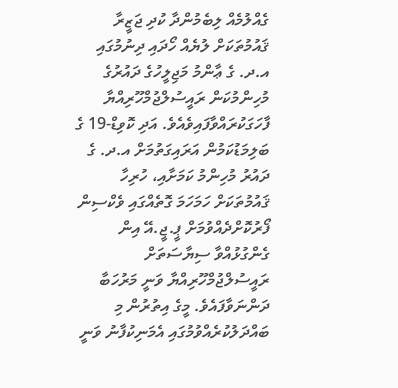ގެއްލުމެއް ލިބެމުންދާ ކުދި ޖަޒީރާ ޤައުމުތަކަށް ލުޔެއް ހޯދައި ދިނުމުގައި އ.ދ. ގެ ޢާންމު މަޖިލީހުގެ ދައުރުގެ މުހިންމުކަން ރައީސުލްޖުމްހޫރިއްޔާ ފާހަގަކުރައްވާފައިވެއެވެ. އަދި ކޮވިޑް-19 ގެ ބަލިމަޑުކަމުން އަރައިގަތުމަށް އ.ދ. ގެ ދައުރު މުހިންމު ކަމަށާއި، ހުރިހާ ޤައުމުތަކަށް ހަމަހަމަ ގޮތެއްގައި ވެކްސިން ފޯރުކޮށްދެއްވުމަށް ޕީ.ޖީ.އޭ އިން ގެންގުޅުއްވާ ސިޔާސަތަށް ރައީސުލްޖުމްހޫރިއްޔާ ވަނީ މަރުހަބާ ދަންނަވާފައެވެ. މީގެ އިތުރުން މި ބައްދަލުކުރެއްވުމުގައި އެމަނިކުފާނު ވަނީ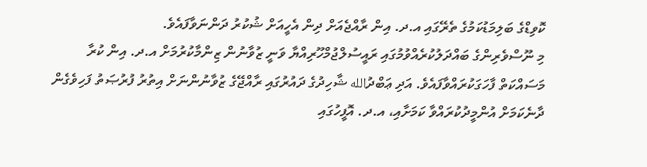ކޮވިޑްގެ ބަލިމަޑުކަމުގެ ތެރޭގައި އ.ދ. އިން ރާއްޖެއަށް ދިން އެހީއަށް ޝުކުރު ދަންނަވާފައެވެ.
މި ނޫސްވެރިންގެ ބައްދަލުކުރެއްވުމުގައި ރައީސުލްޖުމްހޫރިއްޔާ ވަނީ ޒުވާނުން ޒިންމާކުރުމަށް އ.ދ. އިން ކުރާ މަސައްކަތް ފާހަގަކުރައްވާފައެވެ. އަދި ޢަބްދުالله ޝާހިދުގެ ދައުރުގައި ރާއްޖޭގެ ޒުވާނުންނަށް އިތުރު ފުރުޞަތު ފަހިވެގެން ދާނެކަމަށް އުންމީދުކުރައްވާ ކަމަށާއި، އ.ދ. އޮފީހުގައި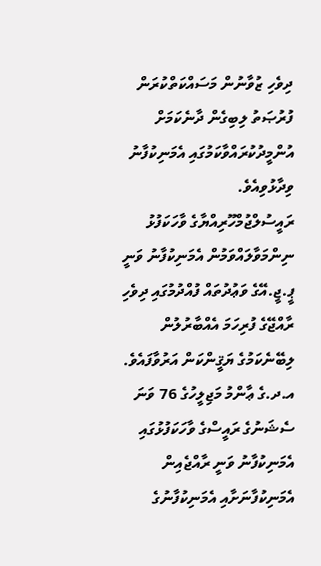ދިވެހި ޒުވާނުން މަސައްކަތްކުރަން ފުރުޞަތު ލިބިގެން ދާނެކަމަށް އުންމީދުކުރައްވާކަމުގައި އެމަނިކުފާނު ވިދާޅުވިއެވެ.
ރައީސުލްޖުމްހޫރިއްޔާގެ ވާހަކަފުޅު ނިންމަވާލައްވަމުން އެމަނިކުފާނު ވަނީ ޕީ.ޖީ.އޭގެ ވަޢުދުތައް ފުއްދުމުގައި ދިވެހި ރާއްޖޭގެ ފުރިހަމަ އެއްބާރުލުން ލިބޭނެކަމުގެ ޔަޤީންކަން އަރުވާފައެވެ.
އ.ދ.ގެ ޢާންމު މަޖިލީހުގެ 76 ވަނަ ސެޝަނުގެ ރައީސްގެ ވާހަކަފުޅުގައި އެމަނިކުފާނު ވަނީ ރާއްޖެއިން އެމަނިކުފާނަށާއި އެމަނިކުފާނުގެ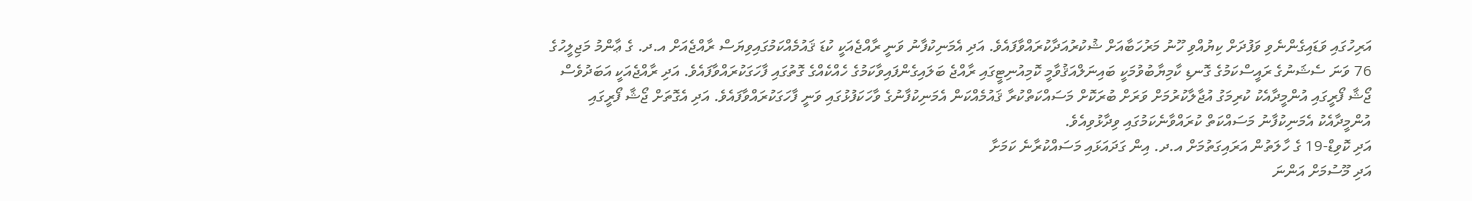އަރިހުގައި ވަޑައިގެންނެވި ވަފުދަށް ކިޔުއްވި ހޫނު މަރުހަބާއަށް ޝުކުރުއަދާކުރައްވާފައެވެ. އަދި އެމަނިކުފާނު ވަނީ ރާއްޖެއަކީ ކުޑަ ޤައުމެއްކަމުގައިވިޔަސް ރާއްޖެއަށް އ.ދ. ގެ ޢާންމު މަޖިލީހުގެ 76 ވަނަ ސެޝަނުގެ ރައީސްކަމުގެ ގޮނޑި ކާމިޔާބުވުމަކީ ބައިނަލްއަޤުވާމީ ކޮމިއުނިޓީގައި ރާއްޖެ ބަލައިގެންފައިވާކަމުގެ ހެއްކެއްގެ ގޮތުގައި ފާހަގަކުރައްވާފައެވެ. އަދި ރާއްޖެއަކީ އަބަދުވެސް ޖޯޝާ ފޯރީގައި އުންމީދާއެކު ކުރިމަގު އުޖާލާކުރުމަށް ވަރަށް ބުރަކޮށް މަސައްކަތްކުރާ ޤައުމެއްކަން އެމަނިކުފާނުގެ ވާހަކަފުޅުގައި ވަނީ ފާހަގަކުރައްވާފައެވެ. އަދި އެގޮތަށް ޖޯޝާ ފޯރީގައި އުންމީދާއެކު އެމަނިކުފާނު މަސައްކަތް ކުރައްވާނެކަމުގައި ވިދާޅުވިއެވެ.
އަދި ކޮވިޑް-19 ގެ ހާލަތުން އަރައިގަތުމަށް އ.ދ. އިން ގަދައަޅައި މަސައްކުރާނެ ކަމަށާ
އަދި މޫސުމަށް އަންނަ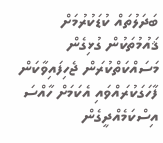ބަދަލުތައް ކުޑަކުރުމަށް ޤައުމުތަކުން ގުޅިގެން މަސައްކަތްކުރަން ޖެހިފައިވާކަން ފާހަގަކުރައްވައި އެކަމަށް ހާއްސަ އިސްކަމެއްދީގެން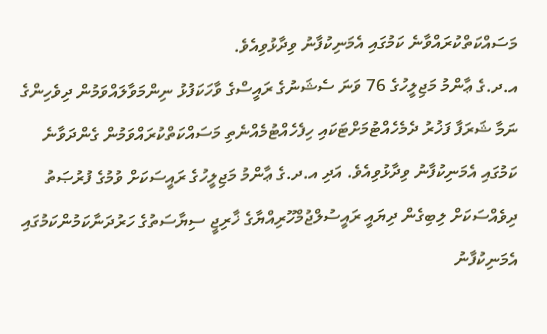މަސައްކަތްކުރައްވާނެ ކަމުގައި އެމަނިކުފާނު ވިދާޅުވިއެވެ.
އ.ދ.ގެ ޢާންމު މަޖިލީހުގެ 76 ވަނަ ސެޝަނުގެ ރައީސްގެ ވާހަކަފުޅު ނިންމަވާލައްވަމުން ދިވެހިންގެ ނަމާ ޝަރަފާ ފަޚުރު ދެމެހެއްޓުމަށްޓަކައި ހިފެހެއްޓުމެއްނެތި މަސައްކަތްކުރައްވަމުން ގެންދަވާނެ ކަމުގައި އެމަނިކުފާނު ވިދާޅުވިއެވެ. އަދި އ.ދ.ގެ ޢާންމު މަޖިލީހުގެ ރައީސަކަށް ވުމުގެ ފުރުޞަތު ދިވެއްސަކަށް ލިބިގެން ދިޔައީ ރައީސުލްޖުމްހޫރިއްޔާގެ ޚާރިޖީ ސިޔާސަތުގެ ހަރުދަނާކަމުންކަމުގައި އެމަނިކުފާނު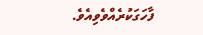ފާހަގަކުރެއްވެވިއެވެ.